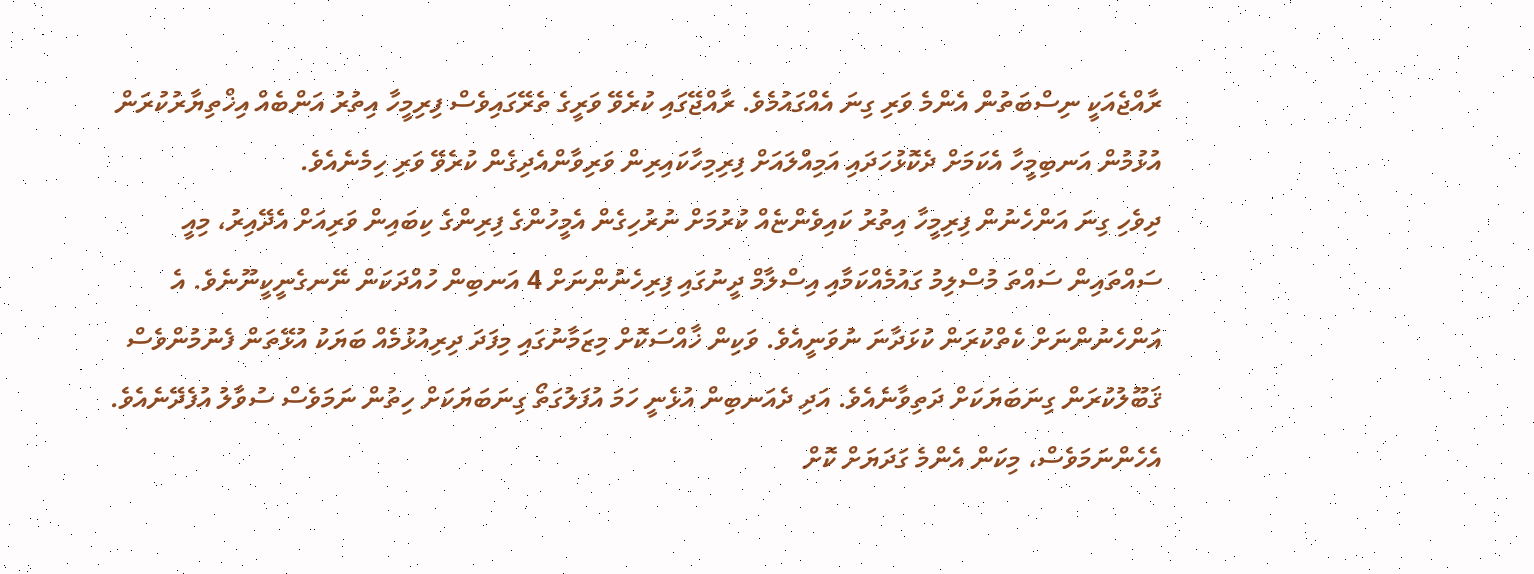ރާއްޖެއަކީ ނިސްބަތުން އެންމެ ވަރި ގިނަ އެއްގައުމެވެ. ރާއްޖޭގައި ކުރެވޭ ވަރީގެ ތެރޭގައިވެސް ފިރިމީހާ އިތުރު އަންބެއް އިޚްތިޔާރުކުރަން އުޅުމުން އަނބިމީހާ އެކަމަށް ދެކޮޅުހަދައި އަމިއްލައަށް ފިރިމިހާކައިރިން ވަރިވާންއެދިގެން ކުރެވޭ ވަރި ހިމެނެއެވެ.
ދިވެހި ގިނަ އަންހެނުން ފިރިމީހާ އިތުރު ކައިވެންޏެއް ކުރުމަށް ނުރުހިގެން އެމީހުންގެ ފިރިންގެ ކިބައިން ވަރިއަށް އެދޭއިރު، މިއީ ސައްތައިން ސައްތަ މުސްލިމު ގައުމެއްކަމާއި އިސްލާމް ދީނުގައި ފިރިހެނުންނަށް 4 އަނބިން ހުއްދަކަން ނޭނގެނީކީނޫނެވެ. އެ އަންހެނުންނަށް ކެތްކުރަން ކުޅަދާނަ ނުވަނީއެވެ. ވަކިން ޚާއްސަކޮށް މިޒަމާނުގައި މިފަދަ ދިރިއުޅުމެއް ބަޔަކު އުޅޭތަން ފެނުމުންވެސް ޤަބޫލުކުރަން ގިނަބަޔަކަށް ދަތިވާނެއެވެ. އަދި ދެއަނބިން އުޅެނީ ހަމަ އުފަލުގަތޯ ގިނަބަޔަކަށް ހިތުން ނަމަވެސް ސުވާލު އުފެދޭނެއެވެ.
އެހެންނަމަވެސް، މިކަން އެންމެ ގަދަޔަށް ކޮށް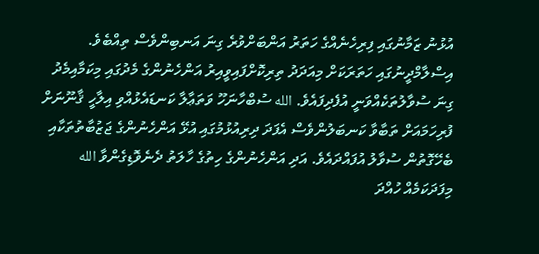އުޅުނު ޒަމާނުގައި ފިރިހެނެއްގެ ހަތަރު އަންބަށްވުރެ ގިނަ އަނބިންވެސް ތިއްބެވެ. އިސްލާމްދީނުގައި ހަތަރަކަށް މިއަދަދު ތިރިކޮށްފައިވީއިރު އަންހެނުންގެ މެދުގައި މިކަމާއިމެދު ގިނަ ސުވާލުތަކެއްވަނީ އުފެދިފައެވެ. الله ސުބްހާނަހޫ ވަތަޢާލާ ކަނޑައެޅުއްވި އިލާހީ ޤާނޫނަށް ފުރިހަމައަށް ތަބާވާ ކަނބަލުންވެސް އެފަދަ ދިރިއުޅުމުގައި އުޅޭ އަންހެނުންގެ ޖަޒުބާތުތަކާއި ބެހޭގޮތުން ސުވާލު އުފައްދައެވެ. އަދި އަންހެނުންގެ ހިތުގެ ހާލަތު ދެނެވޮޑިގެންވާ الله މިފަދަކަމެއް ހުއްދަ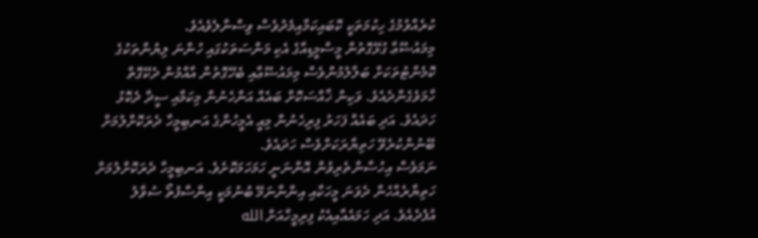ކުރެއްވުމުގެ ހިކުމަތަކީ ކޮބައިކަމާއިމެދުވެސް ވިސްނާލެވެއެވެ.
މިމައުޟޫޢާ ގުޅޭގޮތުން މީސްމީޑިއާގެ އެކި މަންސަތަކުގައި ހުންނަ ލިޔުންތަކުގެ ކޮމެންޓުތަކަށް ބަލާލުމުންވެސް މިމައުޟޫޢާއި ބެހޭގޮތުން އާއްމުން ދެކޭގޮތް ހާމަވެގެންދެއެވެ. ވަކިން ޚާއްސަކޮށް ބައެއް އަންހެނުން މިކަމާއި ސީދާ ދެކޮޅު ހަދައެވެ. އަދި ބައެއް ފަހަރު ފިރިހެނުން މިއީ އެމީހުންގެ އަނބިމީހާ ދެރަކޮށްލުމަށް ބޭނުންކުރެވޭ ހަތިޔާރަކަށްވެސް ހަދައެވެ.
ނަމަވެސް އިހުސާންތެރިވުން އޮންނަނީ ހަމަހަމަކޮށެވެ. އަނބިމީހާ ދެރަކޮށްލުމަށް ހަތިޔާރެއްހެން ދެވަނަ މީހަކާއި އިންނާނަމޭ ބުނުމަކީ އިންސާފުތޯ ސުވާލު އުފެދެއެވެ. އަދި ހަމައެއާއިއެކު ފިރިމީހާއަށް الله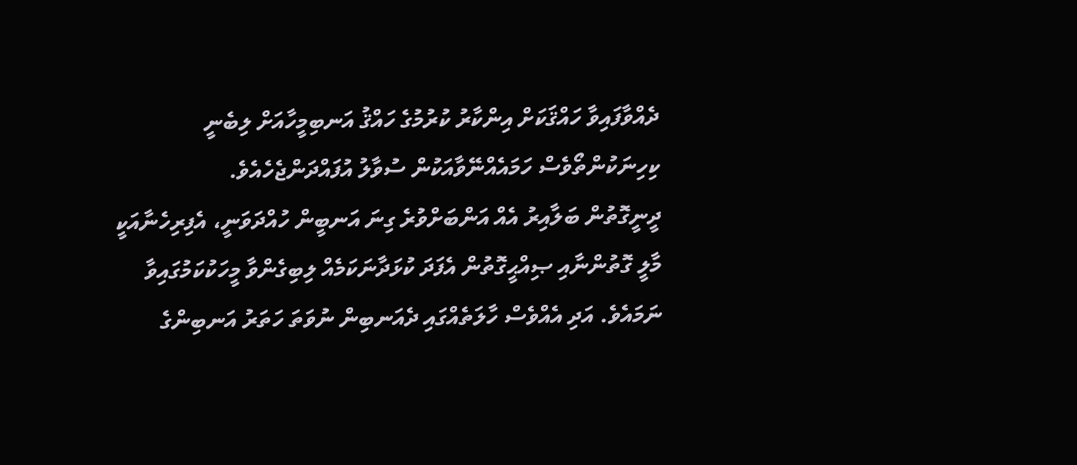ދެއްވާފައިވާ ހައްޤަކަށް އިންކާރު ކުރުމުގެ ހައްޤު އަނބިމީހާއަށް ލިބެނީ ކިހިނަކުންތޯވެސް ހަމައެއްނޭވާއަކުން ސުވާލު އުފައްދަންޖެހެއެވެ.
ދީނީގޮތުން ބަލާއިރު އެއް އަންބަށްވުރެ ގިނަ އަނބީން ހުއްދަވަނީ، އެފިރިހެނާއަކީ މާލީ ގޮތުންނާއި ޞިއްޙީގޮތުން އެފަދަ ކުޅަދާނަކަމެއް ލިބިގެންވާ މީހަކުކަމުގައިވާ ނަމައެވެ. އަދި އެއްވެސް ހާލަތެއްގައި ދެއަނބިން ނުވަތަ ހަތަރު އަނބިންގެ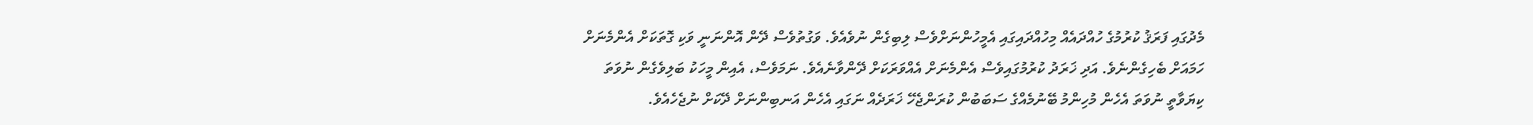މެދުގައި ފަރަޤު ކުރުމުގެ ހުއްދައެއް މިހުއްދައިގައި އެމީހުންނަށްވެސް ލިބިގެން ނުވެއެވެ. ވަގުތުވެސް ދޭން އޮންނަނީ ވަކި ގޮތަކަށް އެންމެނަށް ހަމައަށް ބެހިގެންނެވެ. އަދި ޚަރަދު ކުރުމުގައިވެސް އެންމެނަށް އެއްވަރަކަށް ދޭންވާނެއެވެ. ނަމަވެސް، އެއިން މީހަކު ބަލިވެގެން ނުވަތަ ކިޔަވާތީ ނުވަތަ އެހެން މުހިންމު ބޭނުމެއްގެ ސަބަބުން ކުރަންޖެހޭ ޚަރަދެއް ނަގައި އެހެން އަނބިންނަށް ދޭކަށް ނުޖެހެއެވެ.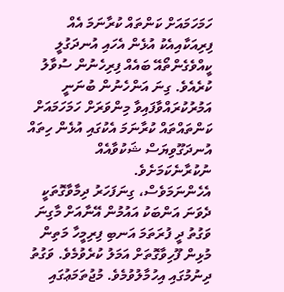ހަމަހަމައަށް ކަންތައް ކުރާނަމަ އެއް ފިރިއަކާއިއެކު އުޅެން އެހައި އުނދަގުލީ ކީއްވެގެންތޯއޭ ބައެއް ފިރިހެނުން ސުވާލު ކުރެއެވެ. ގިނަ އަންހެނުން ބުނަނީ އަމުރުކުރައްވާފައިވާ މިންވަރަށް ހަމަހަމައަށް ކަންތައްތައް ކުރާނަމަ އެކުގައި އުޅެން ހިތައް އުނދަގޫވިޔަސް ޝަކުވާއެއް ނުކުރާނެކަމަށެވެ.
އެހެންނަމަވެސް، ގިނަފަހަރު ދިމާވާގޮތަކީ ދެވަނަ އަންބަކު އައުމުން އޭނާއަށް މާގިނަ ވަގުތު ދީ ފުރަތަމަ އަނބި ފިރިމީހާ މަތިން މުޅިން ފޫހިވާގޮތަށް އަމަލު ކުރެވުމެވެ. ވަގުތު ދިނުމުގައި އިހުމާލުވުމެވެ. މުޖުތަމަޢުގައި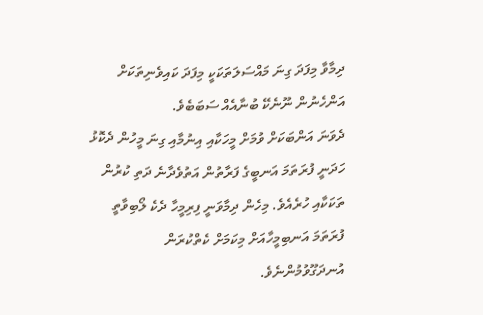ދިމާވާ މިފަދަ ގިނަ މައްސަލަތަކަކީ މިފަދަ ކައިވެނިތަކަށް އަންހެނުން ނޫނެކޭ ބުނާއެއް ސަބަބެވެ.
ދެވަނަ އަންބަކަށް ވުމަށް މީހަކާއި އިނުމާއި ގިނަ މީހުން ދެކޮޅު ހަދަނީ ފުރަތަމަ އަނބީގެ ފަރާތުން އަތުވެދާނެ ދަތި ކުރުން ތަކަކާއި ހުރެއެވެ. މިހެން ދިމާވަނީ ފިރިމީހާ ދެކެ ލޯބިވާތީ ފުރަތަމަ އަނބިމީހާއަށް މިކަމަށް ކެތްކުރަން އުނދަގޫވުމުންނެވެ.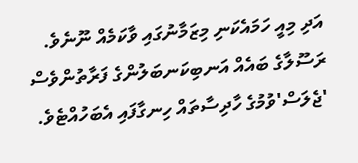އަދި މިއީ ހަމައެކަނި މިޒަމާނުގައި ވާކަމެއް ނޫނެވެ. ރަސޫލާގެ ބައެއް އަނބިކަނބަލުންގެ ފަރާތުންވެސް 'ޖެލަސް'ވުމުގެ ހާދިސާތައް ހިނގާފައި އެބަހުއްޓެވެ.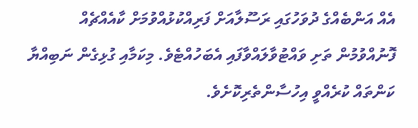އެއް އަންބެއްގެ ދުވަހުގައި ރަސޫލާއަށް ފަރިއްކުޅުއްވުމަށް ކާއެއްޗެއް ފޮނުއްވުމުން ތަށި ވައްޓުވާލައްވާފައި އެބަހުއްޓެވެ. މިކަމާއި ގުޅިގެން ނަބިއްޔާ ކަންތައް ކުރެއްވީ އިހުސާންތެރިކޮށެވެ.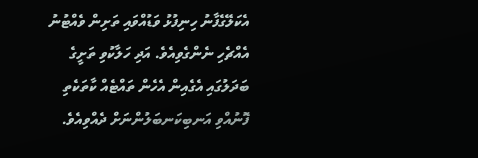އެކަލޭގެފާނު ހިނިފުޅު ވަޑުއްވައި ތަށިން ވެއްޓުނު އެއްޗެހި ނެންގެވިއެވެ. އަދި ހަލާކުވި ތަށީގެ ބަދަލުގައި އެގެއިން އެހެން ތައްޓެއް ކާތަކެތި ފޮނުއްވި އަނބިކަނބަލުންނަށް ދެއްވިއެވެ.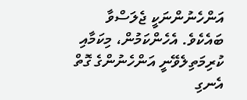އަންހެނުންނަކީ ޖެލަސްވާ ބައެކެވެ. އެހެންކަމުން، މިކަމާއި ކުރިމަތިލެވޭނީ އަންހެނުންގެ ގޮތް އެނގި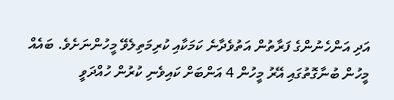އަދި އަންހެނުންގެ ފަރާތުން އަތުވެދާނެ ކަމަކާއި ކުރިމަތިލެވޭ މީހުންނަށެވެ. ބައެއް މީހުން ބުނާގޮތުގައި އޭރު މީހުން 4 އަންބަށް ކައިވެނި ކުރުން ހުއްދަވީ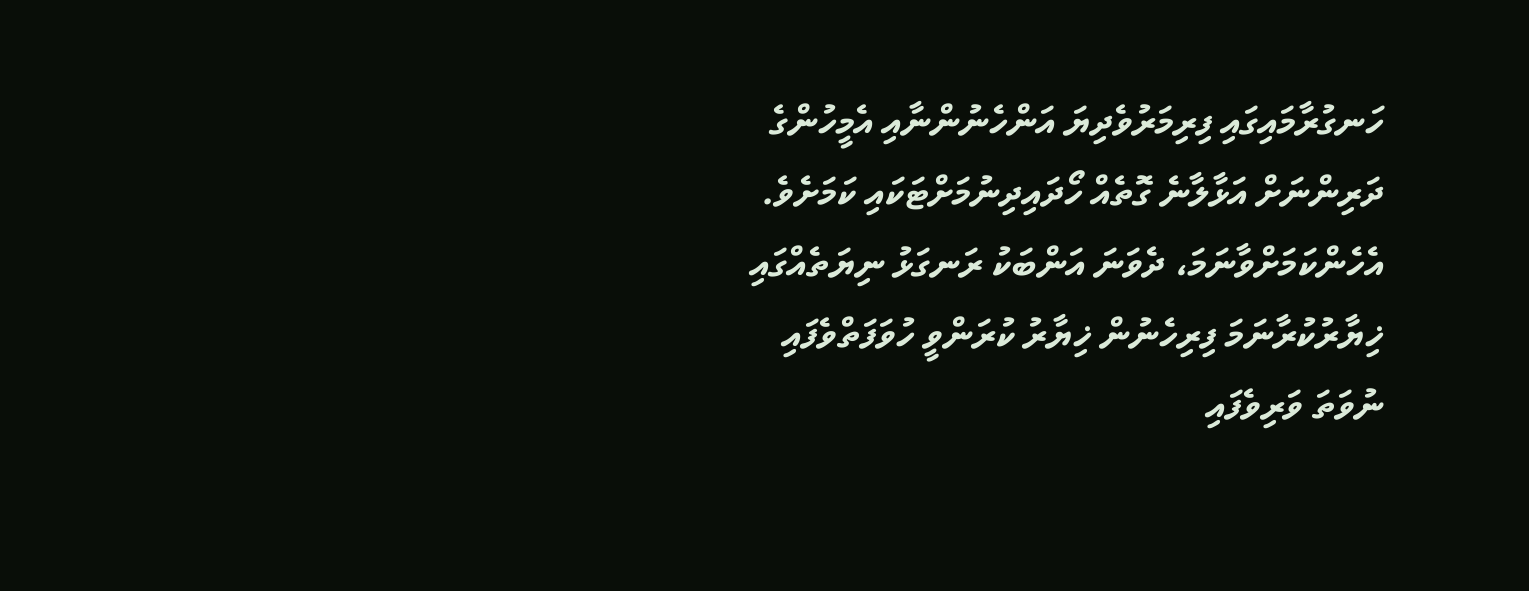ހަނގުރާމައިގައި ފިރިމަރުވެދިޔަ އަންހެނުންނާއި އެމީހުންގެ ދަރިންނަށް އަޅާލާނެ ގޮތެއް ހޯދައިދިނުމަށްޓަކައި ކަމަށެވެ. އެހެންކަމަށްވާނަމަ، ދެވަނަ އަންބަކު ރަނގަޅު ނިޔަތެއްގައި ޚިޔާރުކުރާނަމަ ފިރިހެނުން ޚިޔާރު ކުރަންވީ ހުވަފަތްވެފައި ނުވަތަ ވަރިވެފައި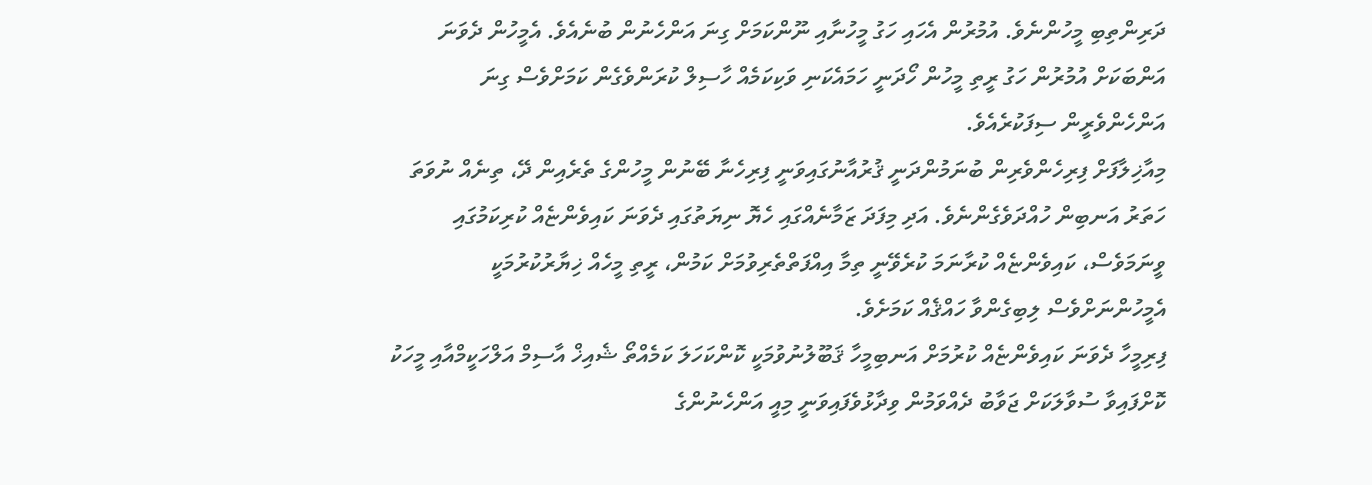ދަރިންތިބި މީހުންނެވެ. އުމުރުން އެހައި ހަގު މީހުނާއި ނޫންކަމަށް ގިނަ އަންހެނުން ބުނެއެވެ. އެމީހުން ދެވަނަ އަންބަކަށް އުމުރުން ހަގު ރީތި މީހުން ހޯދަނީ ހަމައެކަނި ވަކިކަމެއް ހާސިލް ކުރަންވެގެން ކަމަށްވެސް ގިނަ އަންހެންވެރީން ސިފަކުރެއެވެ.
މިއާޚިލާފަށް ފިރިހެންވެރިން ބުނަމުންދަނީ ޤުރުއާނުގައިވަނީ ފިރިހެނާ ބޭނުން މީހުންގެ ތެރެއިން ދޭ، ތިނެއް ނުވަތަ ހަތަރު އަނބިން ހުއްދަވެގެންނެވެ. އަދި މިފަދަ ޒަމާނެއްގައި ހެޔޮ ނިޔަތުގައި ދެވަނަ ކައިވެންޏެއް ކުރިކަމުގައި ވީނަމަވެސް، ކައިވެންޏެއް ކުރާނަމަ ކުރެވޭނީ ތިމާ އިއްފަތްތެރިވުމަށް ކަމުން، ރީތި މީހެއް ޚިޔާރުކުރުމަކީ އެމީހުންނަށްވެސް ލިބިގެންވާ ހައްޤެއް ކަމަށެވެ.
ފިރިމީހާ ދެވަނަ ކައިވެންޏެއް ކުރުމަށް އަނބިމީހާ ޤަބޫލުނުވުމަކީ ކޮންކަހަލަ ކަމެއްތޯ ޝެއިޚް އާސިމް އަލްހަކީމްއާއި މީހަކު ކޮށްފައިވާ ސުވާލަކަށް ޖަވާބު ދެއްވަމުން ވިދާޅުވެފައިވަނީ މިއީ އަންހެނުންގެ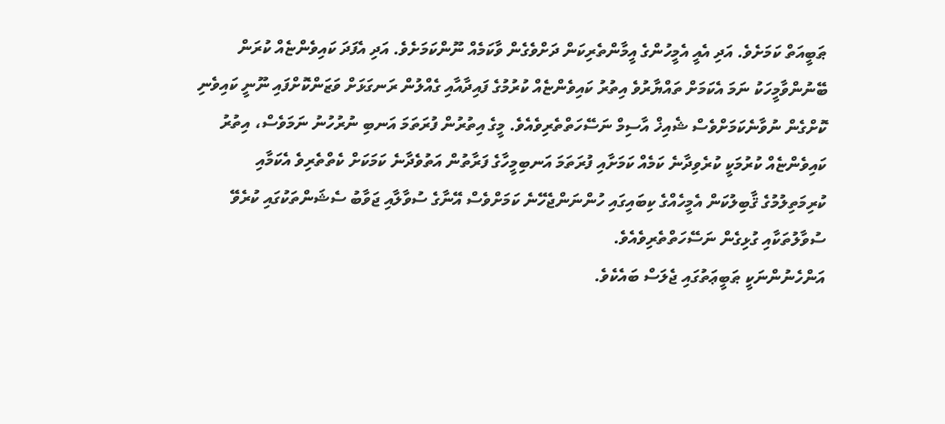ޠަބީއަތް ކަމަށެވެ. އަދި އެއީ އެމީހުންގެ އީމާންތެރިކަން ދަށްވެގެން ވާކަމެއް ނޫންކަމަށެވެ. އަދި އެފަދަ ކައިވެންޏެއް ކުރަން ބޭނުންވާމީހަކު ނަމަ އެކަމަށް ތައްޔާރުވެ އިތުރު ކައިވެންޏެއް ކުރުމުގެ ފައިދާއާއި ގެއްލުން ރަނގަޅަށް ވަޒަންކޮށްފައި ނޫނީ ކައިވެނި ކޮށްގެން ނުވާނެކަމަށްވެސް ޝެއިޚް އާސިމް ނަސޭހަތްތެރިވެއެވެ. މީގެ އިތުރުން ފުރަތަމަ އަނބި ނުރުހުނު ނަމަވެސް، އިތުރު ކައިވެންޏެއް ކުރުމަކީ ކުރެވިދާނެ ކަމެއް ކަމަށާއި ފުރަތަމަ އަނބިމީހާގެ ފަރާތުން އަތުވެދާނެ ކަމަކަށް ކެތްތެރިވެ އެކަމާއި ކުރިމަތިލުމުގެ ޤާބިލުކަން އެމީހެއްގެ ކިބައިގައި ހުންނަންޖެހޭނެ ކަމަށްވެސް އޭނާގެ ސުވާލާއި ޖަވާބު ސެޝަންތަކުގައި ކުރެވޭ ސުވާލުތަކާއި ގުޅިގެން ނަސޭހަތްތެރިވެއެވެ.
އަންހެނުންނަކީ ޠަބީޢަތުގައި ޖެލަސް ބައެކެވެ.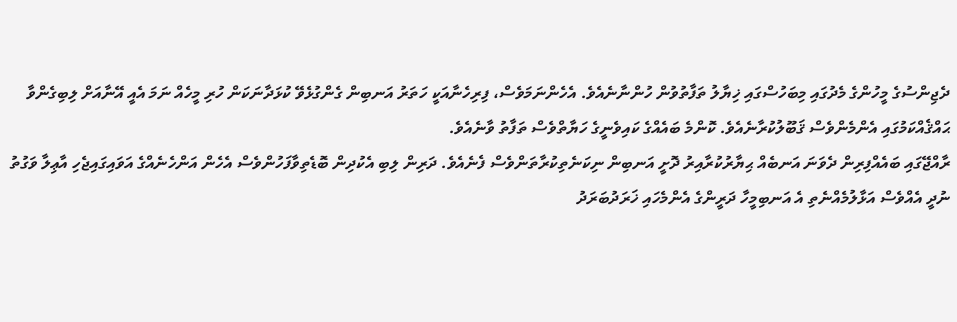ދެޖިންސުގެ މީހުންގެ މެދުގައި މިބަހުސްގައި ޚިޔާލު ތަފާތުވުން ހުންނާނެއެވެ. އެހެންނަމަވެސް، ފިރިހެނާއަކީ ހަތަރު އަނބިން ގެންގުޅެވޭ ކުޅަދާނަކަން ހުރި މީހެއް ނަމަ އެއީ އޭނާއަށް ލިބިގެންވާ ޙައްޤެއްކަމުގައި އެންމެންވެސް ޤަބޫލުކުރާނެއެވެ. ކޮންމެ ބައެއްގެ ކައިވެނީގެ ހަޔާތްވެސް ތަފާތު ވާނެއެވެ.
ރާއްޖޭގައި ބައެއްފިރިން ދެވަނަ އަނބެއް ޙިޔާރުކުރާއިރު ދޮށީ އަނބިން ނިކަނެތިކުރާތަންވެސް ފެނެއެވެ. ދަރިން ލިބި އެކުދިން ބޮޑެތިވާފަހުންވެސް އެހެން އަންހެނެއްގެ އަވައިގައިޖެހި އާޢިލާ ވަގުތު ނުދީ އެއްވެސް އަޅާލުމެއްނެތި އެ އަނބިމީހާ ދަރީންގެ އެންމެހައި ޚަރަދުބަރަދު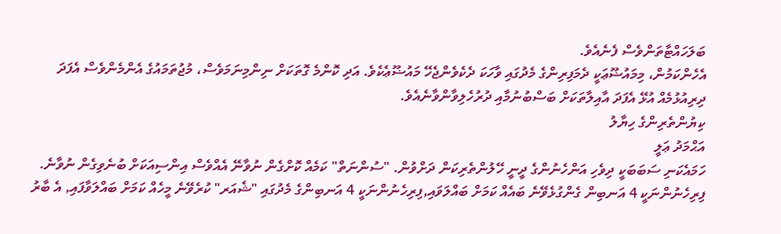ބަލަހައްޓާތަންވެސް ފެނެއެވެ.
އެހެންކަމުން، މިމައުޟޫޢަކީ ދެމަފިރިންގެ މެދުގައި ވާހަކަ ދެކެވެންޖެހޭ މައުޟޫޢެކެވެ. އަދި ކޮންމެ ގޮތަކަށް ނިންމިނަމަވެސް، މުޖުތަމައުގެ އެންމެންވެސް އެފަދަ ދިރިއުޅުމެއް އުޅޭ އެފަދަ އާއިލާތަކަށް ބަސްބުނުމާއި ދުރުހެލިވާންވާނެއެވެ.
ކިޔުންތެރިންގެ ހިޔާލު
އަޙްމަދު ޢަލީ
ހަމައެކަނި ސަބަބަކީ ދިވެހި އަންހެނުންގެ ދީނީ ހޭލުންތެރިކަން ދަށްވުން. "ސުންނަތް" ކަމެއް ކޮށްގެން ނުވާނޭ އެއްވެސް އިންސިއަކަށް ބުނެވިގެން ނުވާނެ. ފިރިހެނުންނަކީ 4 އަނބިން ގެންގުޅެވޭނެ ބައެއް ކަމަށް ބައްލަވައި,ފިރިހެނުންނަކީ 4 އަނބިންގެ މެދުގައި "ޝެއަރ" ކުރެވޭނެ މީހެއް ކަމަށް ބައްލަވާފައި, އެ ބާރު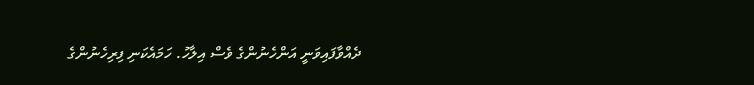ދެއްވާފައިވަނީ އަންހެނުންގެ ވެސް އިލާހު. ހަމައެކަނި ފިރިހެނުންގެ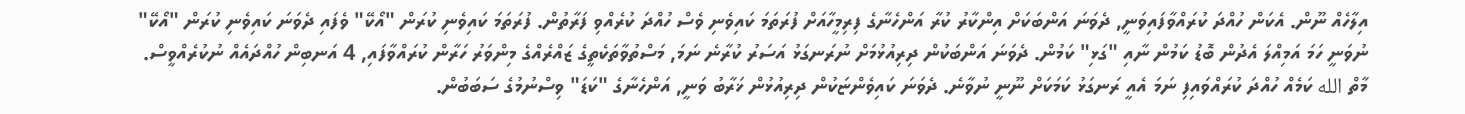އިލާހެއް ނޫން. އެކަން ހުއްދަ ކުރައްވާފައިވަނީ, ދެވަނަ އަންބަކަށް އިންކާރު ކުރާ އަންހެނާގެ ފިރިމީހާއަށް ފުރަތަމަ ކައިވެނި ވެސް ހުއްދަ ކުރެއްވި ފަރާތުން. ފުރަތަމަ ކައިވެނި ކުރަން "އޯކޭ" ވެފައި ދެވަނަ ކައިވެނި ކުރަން "އޯކޭ" ނުވަނީ ހަމަ އަމިއްލަ އެދުން ބޮޑު ކަމުން ނާއި "ގަޅި" ކަމުން. ދެވަނަ އަންބަކުން ދިރިއުޅުމަށް ނުރަނގަޅު އަސަރު ކުރާނެ ނަމަ, މަސްތުވާތަކެތީގެ ޒައްރެއްގެ މިންވަރު ހަރާން ކުރައްވާފައި, 4 އަނބިން ހުއްދައެއް ނުކުރެއްވީސް. މާތް الله ކަމެއް ހުއްދަ ކުރައްވައިފި ނަމަ އެއީ ރަނގަޅު ކަމަކަށް ނޫނީ ނުވާނެ. ދެވަނަ ކައިވެންޏަކުން ދިރިއުޅުން ޚަރާބު ވަނީ, އަންހެނާގެ "ކަޑަ" ވިސްނުމުގެ ސަބަބުން.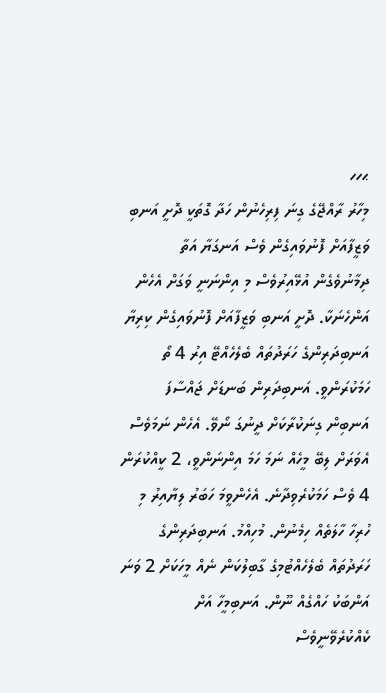ޙހހ
މިހާރު ރާއްޖޭގެ ގިނަ ފިރިހެނުން ހަދާ ގޮތަކީ ދޮށީ އަނބި ވަޒީފާއަށް ފޮނުވައިގެން ވެސް އަނގަޔާ އަތާ ދިމާނުވެގެން އުޅޭއިރުވެސް މި އިންނަނީ ވަގަށް އެހެން އަންހެނަކާ. ދޮށީ އަނބި ވަޒީފާއަށް ފޮނުވައިގެން ކިރިޔާ އަނބިދަރިންގެ ހަރަދުތައް ބެލެހެއްޓޭ އިރު 4 ތޯ ހަމަކުރަންވީ. އަނބިދަރިން ބަނޑަށް ޖައްސާފަ އަނބިން ގިނަކުރާކަށް ދީނުގަ ނޯވޭ. އެހެން ނަމަވެސް އެވަރަށް ލިބޭ މީހެއް ނަމަ ހަމަ އިންނަންވީ، 2 ކީއްކުރަން 4 ވެސް ހަމަކުރެވިދާނެ. އެހެންވީމަ ހަބަރު ލިޔާއިރު މި ހުރިހާ ހާލަތެއް ހިމެނުން. މުހިއްމު. އަނބިދަރިންގެ ހަރަދުތައް ބެލެހެއްޓުމިގެ ގާބިލުކަން ނެއް މީހަކަށް 2 ވަނަ އަންބަކު ހައްގެއް ނޫން. އަނބިމީހާ އަށް ކެއްކުރެވޭނީވެސް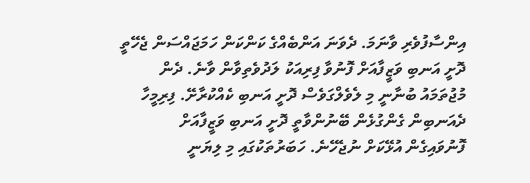އިންސާފުވެރި ވާނަމަ. ދެވަނަ އަންބެއްގެ ކަންކަން ހަމަޖައްސަން ޖެހޭތީ ދޮށީ އަނބި ވަޒީފާއަށް ފޮނުވާ ފިރިއަކު ލަދުވެތިވާން ވާނެ. ދެން މުޖުތަމައު ބުނާނީ މި ލެވެލްގަވެސް ދޮށީ އަނބި ކެއްކުރާށޭ. ފިރިމީހާ ދެއަނބިން ގެންގުޅެން ބޭނުންވާތީ ދޮށީ އަނބި ވަޒީފާއަށް ފޮނުވައިގެން އުޅޭކަށް ނުޖެހޭނެ. ހަބަރުތަކުގައި މި ލިޔަނީ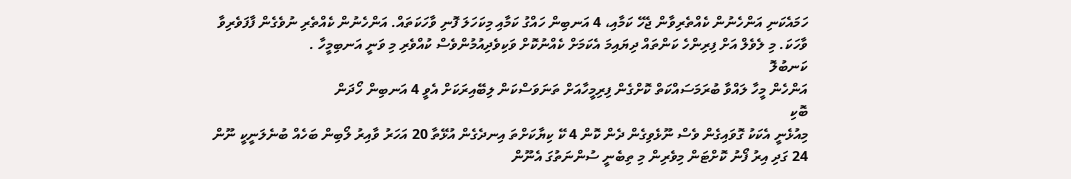ހަމައެކަނި އަންހެނުން ކެއްތެރިވާން ޖެހޭ ކަމާއި، 4 އަނބިން ހައްގު ކަމާއި މިކަހަލަ ފޮނި ވާހަކަތައް. އަންހެނުން ކެއްތެރި ނުވެގެން ފާފަވެރިވާ ވާހަކަ. މި ލެވެލް އަށް ފިރިންހެ ކަންތައް ދިޔައިމަ އެކަމަށް ކެއްނުކޮށް ވަކިވެދިއުމުންވެސް ކުއްވެރި މި ވަނީ އަނބިމީހާ .
ކަނބުލޮ
އަންހެން މީހާ ލައްވާ ބުރަމަސައްކަތް ކޮށްގެން ފިރިމީހާއަށް ތަނަވަސްކަން ލިބޭއިރަކަށް އެވީ 4 އަނބިން ހޯދަން
ބޮކި
މިއުޅެނީ އެކަކު ގޮވައިގެން ވެސް ނޫޅެވިގެން ދެން ކޮން 4 ކޭ ކިޔާކަށްތަ އިނދެގެން އުޅޭތާ 20 އަހަރު ވާއިރު ލޯބިން ބަހެއް ބުނެލަނީކީ ނޫން 24 ގަދި އިރު ފޯނު ކޮށްޓަން މިވެރިން މި ތިބެނީ ސުންނަތުގަ އެނޫން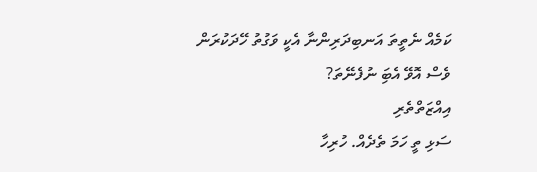ކަމެއް ނެތީތަ އަނބިދަރިންނާ އެކީ ވަގުތު ހޭދަކުރަން ވެސް އޮވޭ އެބަި ނުފެނޭތަ?
އިއްޒަތްތެރި
ސަޅި ތީ ހަމަ ތެދެއް. ހުރިހާ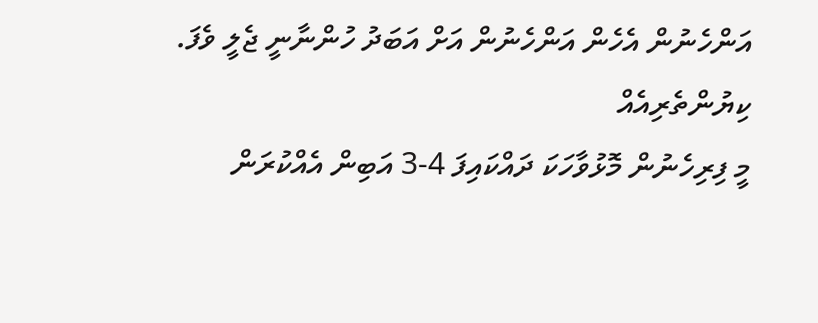އަންހެނުން އެހެން އަންހެނުން އަށް އަބަދު ހުންނާނީ ޖެލީ ވެފަ.
ކިޔުންތެރިއެއް
މީ ފިރިހެނުން މޮޅުވާހަކަ ދައްކައިފަ 4-3 އަބިން އެއްކުރަން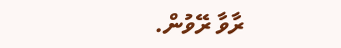ރާވާ ރޭވުން.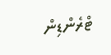ޓްރެންޑިން